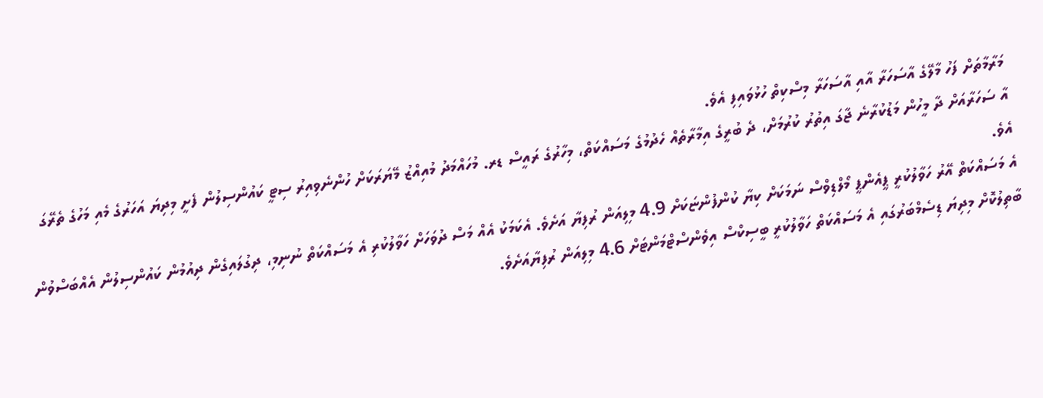މަރާމާތަށް ފަހު މާލޭގެ އާސަހަރާ އާއި އާސަހަރާ މިސްކިތް ހުޅުވައިފި އެވެ.
އާ ސަހަރާއަށް ދާ މީހުން މަޑުކުރާނެ ޖާގަ އިތުރު ކުރުމަށް، ދެ ބުރީގެ އިމާރާތެއް ހެދުމުގެ މަސައްކަތް، މިހާރުގެ ރައީސް ޑރ. މުހައްމަދު މުއިއްޒު މޭޔަރަކަށް ހުންނެވިއިރު ސިޓީ ކައުންސިލުން ފެށީ މިދިޔަ އަހަރުގެ މެއި މަހުގެ ތެރޭގަ އެވެ.
އެ މަސައްކަތް އޭރު ހަވާލުކުރީ ޕީއެންޕީ މޯލްޑިވްސް ނަމަކަށް ކިޔާ ކުންފުންޏަކަށް 4.9 މިލިއަން ރުފިޔާ އަށެވެ. އެކަމަކު އެއް މަސް ދުވަހަށް ހަވާލުކުރި އެ މަސައްކަތް ނުނިމި، ދިގުލައިގެން ދިއުމުން ކައުންސިލުން އެއްބަސްވުން ބާތިލުކޮށް މިދިޔަ ޑިސެމްބަރުގައި އެ މަސައްކަތް ހަވާލުކުރީ ބީސިކްސް އިވެންސްޓްމަންޓަށް 4.6 މިލިއަން ރުފިޔާއަށެވެ.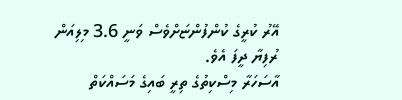އޭރު ކުރީގެ ކުންފުންޏަށްވެސް ވަނީ 3.6 މިލިއަން ރުފިޔާ ދީފަ އެވެ.
އާސަހަރާ މިސްކިތުގެ ތިރީ ބައިގެ މަސައްކަތް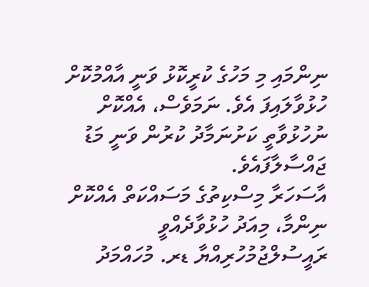ނިންމައި މި މަހުގެ ކުރީކޮޅު ވަނީ އާއްމުކޮށް ހުޅުވާލައިފަ އެވެ. ނަމަވެސް، އެއްކޮށް ނުހުޅުވާތީ ކަށުނަމާދު ކުރުން ވަނީ މަޑު ޖައްސާލާފައެވެ.
އާސަހަރާ މިސްކިތުގެ މަސައްކަތް އެއްކޮށް ނިންމާ، މިއަދު ހުޅުވާދެއްވީ ރައީސުލްޖުމުހުރިއްޔާ ޑރ. މުހައްމަދު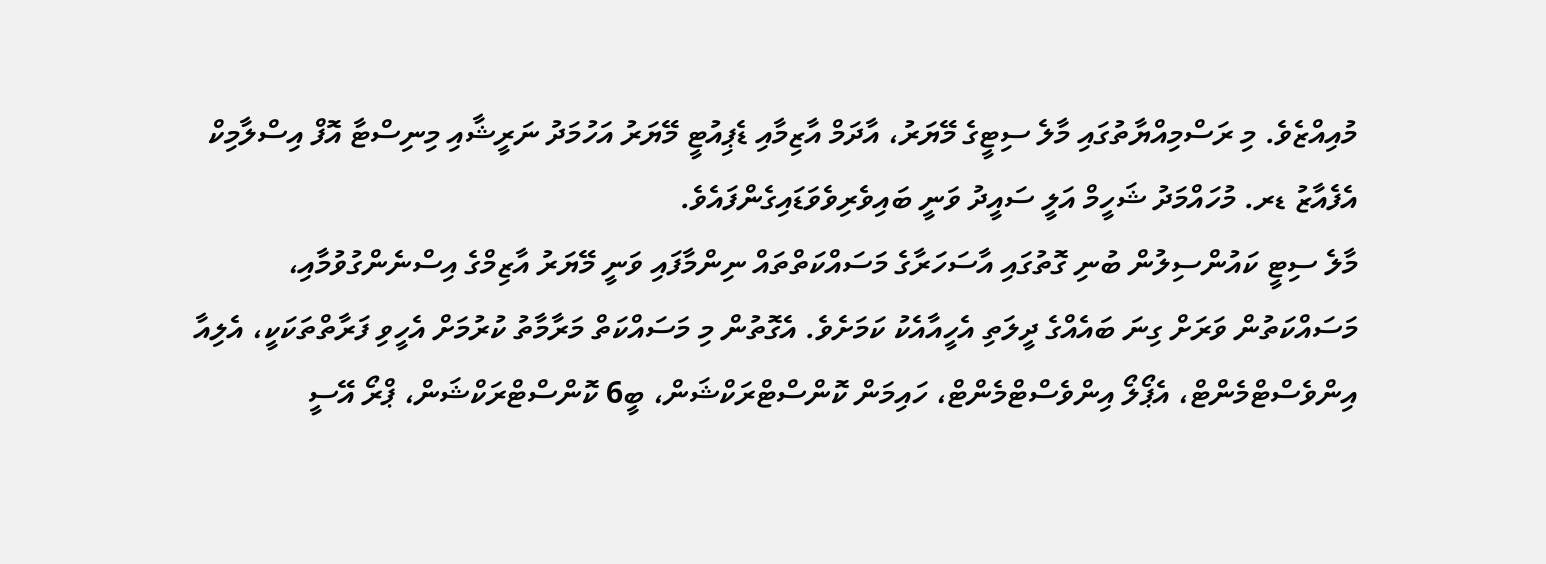މުއިއްޒެވެ. މި ރަސްމިއްޔާތުގައި މާލެ ސިޓީގެ މޭޔަރު، އާދަމް އާޒިމާއި ޑެޕިއުޓީ މޭޔަރު އަހުމަދު ނަރީޝާއި މިނިސްޓާ އޮފް އިސްލާމިކް އެފެއާޒު ޑރ. މުހައްމަދު ޝަހީމް އަލީ ސައީދު ވަނީ ބައިވެރިވެވަޑައިގެންފައެވެ.
މާލެ ސިޓީ ކައުންސިލުން ބުނި ގޮތުގައި އާސަހަރާގެ މަސައްކަތްތައް ނިންމާފައި ވަނީ މޭޔަރު އާޒިމްގެ އިސްނެންގުވުމާއި، މަސައްކަތުން ވަރަށް ގިނަ ބައެއްގެ ދީލަތި އެހީއާއެކު ކަމަށެވެ. އެގޮތުން މި މަސައްކަތް މަރާމާތު ކުރުމަށް އެހީވި ފަރާތްތަކަކީ، އެލިއާ އިންވެސްޓްމެންޓް، އެޕޯލޯ އިންވެސްޓްމެންޓް، ހައިމަން ކޮންސްޓްރަކްޝަން، ބީ6 ކޮންސްޓްރަކްޝަން، ޕްރޯ އޭސީ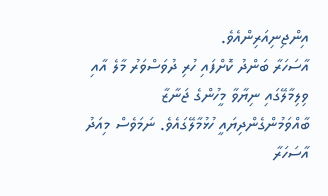އިންޖިނިއަރިންއެވެ.
އާސަހަރާ ބަންދު ކޮށްފައި ހުރި ދުވަސްވަރު މާލެ އާއި ވިލިމާލޭގައި ނިޔާވާ މީހުންގެ ޖަނާޒާ ބާއްވަމުންގެންދިޔައީ ހުޅުމާލޭގައެވެ. ނަމަވެސް މިއަދު އާސަހަރާ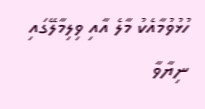ހުޅުވުމާއެކު މާލެ އާއި ވިލިމާލޭގައި ނިޔާވާ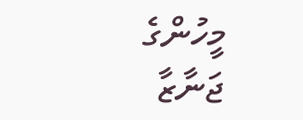މީހުންގެ ޖަނާޒާ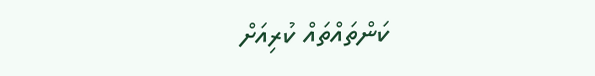ކަންތައްތައް ކުރިއަށް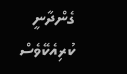ގެންދާނީ ކުރިއެކޭވެސް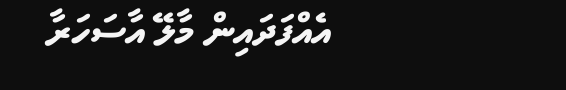އެއްފަދައިން މާލޭ އާސަހަރާ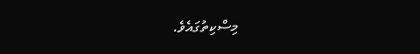މިސްކިތުގައެވެ.